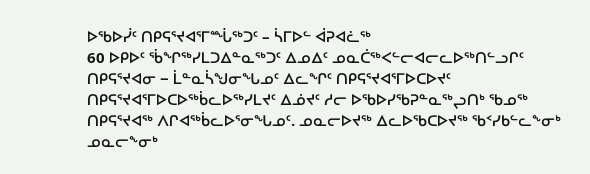ᐅᖃᐅᓰᑦ ᑎᑭᕋᕐᔪᐊᕐᒥᙶᖅᑐᑦ – ᓵᒥᐅᓪ ᐋᕈᐊᓛᖅ
60 ᐅᑭᐅᑦ ᖄᖏᖅᓯᒪᑐᐃᓐᓇᖅᑐᑦ ᐃᓄᐃᑦ ᓄᓇᑖᖅᐸᓪᓕᐊᓕᓚᐅᖅᑎᓪᓗᒋᑦ ᑎᑭᕋᕐᔪᐊᓂ − ᒫᓐᓇᓵᖑᓂᖓᓄᑦ ᐃᓚᖏᑦ ᑎᑭᕋᕐᔪᐊᕐᒥᐅᑕᐅᔪᑦ ᑎᑭᕋᕐᔪᐊᕐᒥᐅᑕᐅᖅᑳᓚᐅᖅᓯᒪᔪᑦ ᐃᓅᔪᑦ ᓱᓕ ᐅᖃᐅᓯᖃᕈᓐᓇᖅᖢᑎᒃ ᖃᓄᖅ ᑎᑭᕋᕐᔪᐊᖅ ᐱᒋᐊᖅᑳᓚᐅᕐᓂᖓᓄᑦ. ᓄᓇᓕᐅᔪᖅ ᐃᓚᐅᖃᑕᐅᔪᖅ ᖃᑉᓯᑲᓪᓚᖕᓂᒃ ᓄᓇᓕᖕᓂᒃ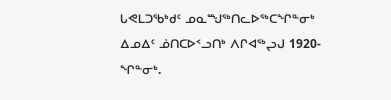ᒐᕙᒪᑐᖃᒃᑯᑦ ᓄᓇᙳᖅᑎᓚᐅᖅᑕᖏᓐᓂᒃ ᐃᓄᐃᑦ ᓅᑎᑕᐅᑉᓗᑎᒃ ᐱᒋᐊᖅᖢᒍ 1920-ᖏᓐᓂᒃ.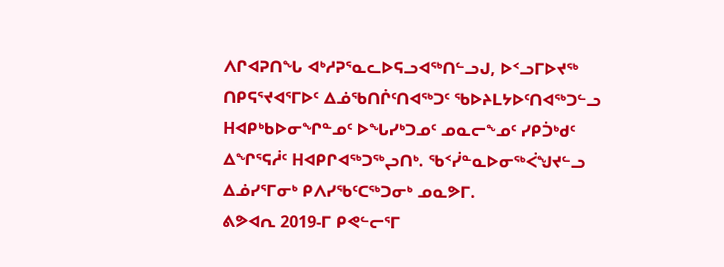ᐱᒋᐊᕈᑎᖓ ᐊᒃᓱᕈᕐᓇᓚᐅᕋᓗᐊᖅᑎᓪᓗᒍ, ᐅᑉᓗᒥᐅᔪᖅ ᑎᑭᕋᕐᔪᐊᕐᒥᐅᑦ ᐃᓅᖃᑎᒌᑦᑎᐊᖅᑐᑦ ᖃᐅᔨᒪᔭᐅᑦᑎᐊᖅᑐᓪᓗ Hᐊᑭᒃᑲᐅᓂᖏᓐᓄᑦ ᐅᖓᓯᒃᑐᓄᑦ ᓄᓇᓕᖕᓄᑦ ᓯᑭᑑᒃᑯᑦ ᐃᖏᕐᕋᓲᑦ Hᐊᑭᒋᐊᖅᑐᖅᖢᑎᒃ. ᖃᑉᓰᓐᓇᐅᓂᖅᐹᖑᔪᓪᓗ ᐃᓅᓯᕐᒥᓂᒃ ᑭᐱᓯᖃᑦᑕᖅᑐᓂᒃ ᓄᓇᕗᒥ.
ᕕᕗᐊᕆ 2019-ᒥ ᑭᕙᓪᓕᕐᒥ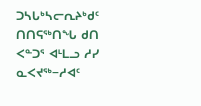ᑐᓴᒐᒃᓴᓕᕆᔨᒃᑯᑦ ᑎᑎᕋᖅᑎᖓ ᑯᑎ ᐸᓐᑐᕐ ᐊᒻᒪᓗ ᓱᓯ ᓇᐸᔪᖅ−ᓱᐊᑦ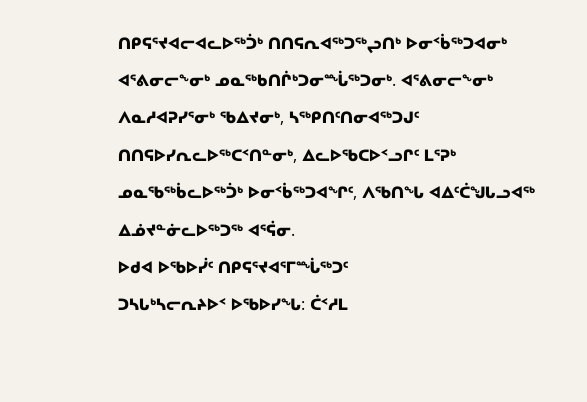ᑎᑭᕋᕐᔪᐊᓕᐊᓚᐅᖅᑑᒃ ᑎᑎᕋᕆᐊᖅᑐᖅᖢᑎᒃ ᐅᓂᑉᑳᖅᑐᐊᓂᒃ ᐊᕐᕕᓂᓕᖕᓂᒃ ᓄᓇᖅᑲᑎᒌᒃᑐᓂᙶᖅᑐᓂᒃ. ᐊᕐᕕᓂᓕᖕᓂᒃ ᐱᓇᓱᐊᕈᓯᕐᓂᒃ ᖃᐃᔪᓂᒃ, ᓴᖅᑭᑎᑦᑎᓂᐊᖅᑐᒍᑦ ᑎᑎᕋᐅᓯᕆᓚᐅᖅᑕᑉᑎᓐᓂᒃ, ᐃᓚᐅᖃᑕᐅᑉᓗᒋᑦ ᒪᕐᕈᒃ ᓄᓇᖃᖅᑳᓚᐅᖅᑑᒃ ᐅᓂᑉᑳᖅᑐᐊᖏᑦ, ᐱᖃᑎᖓ ᐊᐃᑦᑖᖑᒐᓗᐊᖅ ᐃᓅᔪᓐᓃᓚᐅᖅᑐᖅ ᐊᕐᕌᓂ.
ᐅᑯᐊ ᐅᖃᐅᓰᑦ ᑎᑭᕋᕐᔪᐊᕐᒥᙶᖅᑐᑦ
ᑐᓴᒐᒃᓴᓕᕆᔨᐅᑉ ᐅᖃᐅᓯᖓ: ᑖᑉᓱᒪ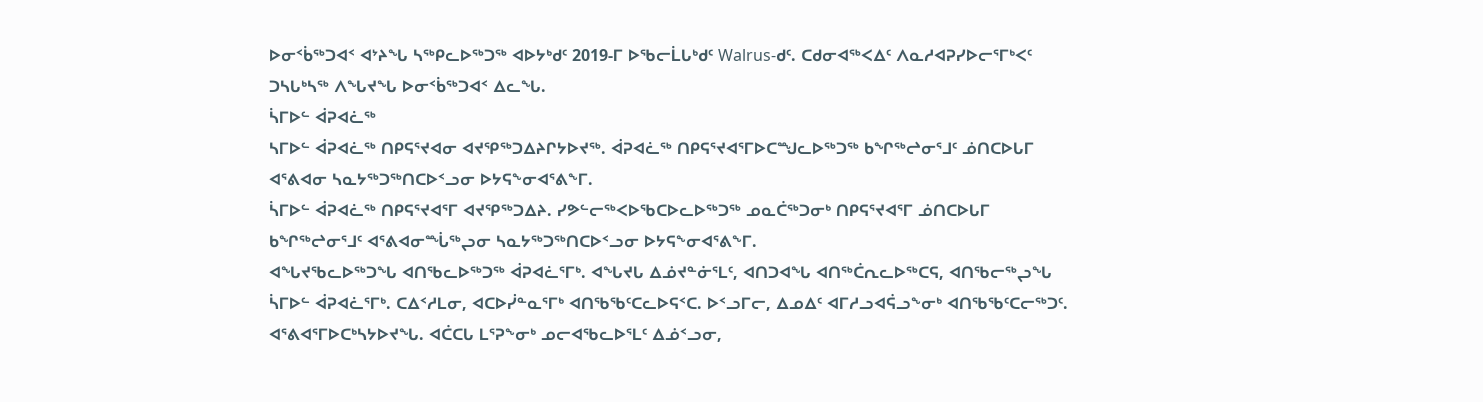ᐅᓂᑉᑳᖅᑐᐊᑉ ᐊᔾᔨᖓ ᓴᖅᑭᓚᐅᖅᑐᖅ ᐊᐅᔭᒃᑯᑦ 2019-ᒥ ᐅᖃᓕᒫᒐᒃᑯᑦ Walrus-ᑯᑦ. ᑕᑯᓂᐊᖅᐸᐃᑦ ᐱᓇᓱᐊᕈᓯᐅᓕᕐᒥᒃᐸᑦ ᑐᓴᒐᒃᓴᖅ ᐱᖓᔪᖓ ᐅᓂᑉᑳᖅᑐᐊᑉ ᐃᓚᖓ.
ᓵᒥᐅᓪ ᐋᕈᐊᓛᖅ
ᓴᒥᐅᓪ ᐋᕈᐊᓛᖅ ᑎᑭᕋᕐᔪᐊᓂ ᐊᔪᕿᖅᑐᐃᔨᒋᔭᐅᔪᖅ. ᐋᕈᐊᓛᖅ ᑎᑭᕋᕐᔪᐊᕐᒥᐅᑕᙳᓚᐅᖅᑐᖅ ᑲᖏᖅᖠᓂᕐᒧᑦ ᓅᑎᑕᐅᒐᒥ ᐊᕐᕕᐊᓂ ᓴᓇᔭᖅᑐᖅᑎᑕᐅᑉᓗᓂ ᐅᔭᕋᖕᓂᐊᕐᕕᖕᒥ.
ᓵᒥᐅᓪ ᐋᕈᐊᓛᖅ ᑎᑭᕋᕐᔪᐊᕐᒥ ᐊᔪᕿᖅᑐᐃᔨ. ᓯᕗᓪᓕᖅᐸᐅᖃᑕᐅᓚᐅᖅᑐᖅ ᓄᓇᑖᖅᑐᓂᒃ ᑎᑭᕋᕐᔪᐊᕐᒥ ᓅᑎᑕᐅᒐᒥ ᑲᖏᖅᖠᓂᕐᒧᑦ ᐊᕐᕕᐊᓂᙶᖅᖢᓂ ᓴᓇᔭᖅᑐᖅᑎᑕᐅᑉᓗᓂ ᐅᔭᕋᖕᓂᐊᕐᕕᖕᒥ.
ᐊᖓᔪᖃᓚᐅᖅᑐᖓ ᐊᑎᖃᓚᐅᖅᑐᖅ ᐋᕈᐊᓛᕐᒥᒃ. ᐊᖓᔪᒐ ᐃᓅᔪᓐᓃᕐᒪᑦ, ᐊᑎᑐᐊᖓ ᐊᑎᖅᑖᕆᓚᐅᖅᑕᕋ, ᐊᑎᖃᓕᖅᖢᖓ ᓵᒥᐅᓪ ᐋᕈᐊᓛᕐᒥᒃ. ᑕᐃᑉᓱᒪᓂ, ᐊᑕᐅᓰᓐᓇᕐᒥᒃ ᐊᑎᖃᖃᑦᑕᓚᐅᕋᑉᑕ. ᐅᑉᓗᒥᓕ, ᐃᓄᐃᑦ ᐊᒥᓱᓗᐊᕌᓗᖕᓂᒃ ᐊᑎᖃᖃᑦᑕᓕᖅᑐᑦ.
ᐊᕐᕕᐊᕐᒥᐅᑕᒃᓴᔭᐅᔪᖓ. ᐊᑖᑕᒐ ᒪᕐᕈᖕᓂᒃ ᓄᓕᐊᖃᓚᐅᕐᒪᑦ ᐃᓅᑉᓗᓂ,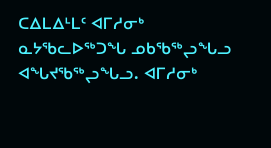ᑕᐃᒪᐃᒻᒪᑦ ᐊᒥᓱᓂᒃ ᓇᔭᖃᓚᐅᖅᑐᖓ ᓄᑲᖃᖅᖢᖓᓗ ᐊᖓᔪᖃᖅᖢᖓᓗ. ᐊᒥᓱᓂᒃ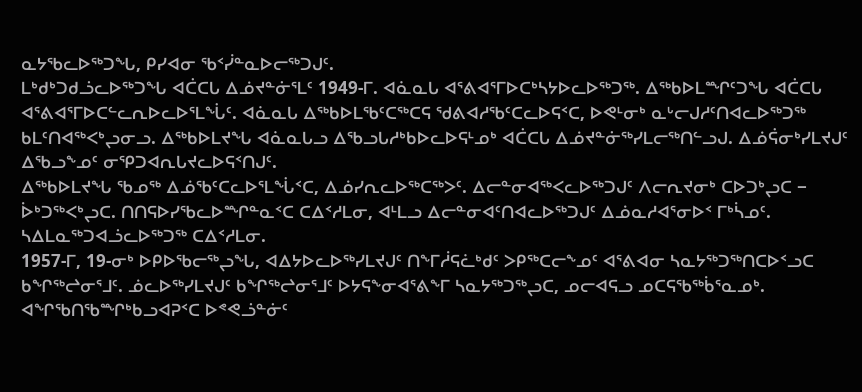ᓇᔭᖃᓚᐅᖅᑐᖓ, ᑭᓯᐊᓂ ᖃᑉᓰᓐᓇᐅᓕᖅᑐᒍᑦ.
ᒪᒃᑯᒃᑐᑯᓘᓚᐅᖅᑐᖓ ᐊᑖᑕᒐ ᐃᓅᔪᓐᓃᕐᒪᑦ 1949-ᒥ. ᐊᓈᓇᒐ ᐊᕐᕕᐊᕐᒥᐅᑕᒃᓴᔭᐅᓚᐅᖅᑐᖅ. ᐃᖅᑲᐅᒪᙱᑦᑐᖓ ᐊᑖᑕᒐ ᐊᕐᕕᐊᕐᒥᐅᑕᓪᓚᕆᐅᓚᐅᕐᒪᖔᑦ. ᐊᓈᓇᒐ ᐃᖅᑲᐅᒪᖃᑦᑕᖅᑕᕋ ᖁᕕᐊᓱᖃᑦᑕᓚᐅᕋᑉᑕ, ᐅᕙᒻᓂᒃ ᓇᒡᓕᒍᓱᑦᑎᐊᓚᐅᖅᑐᖅ ᑲᒪᑦᑎᐊᖅᐸᒃᖢᓂᓗ. ᐃᖅᑲᐅᒪᔪᖓ ᐊᓈᓇᒐᓗ ᐃᖃᓗᒐᓱᒃᑲᐅᓚᐅᕋᒻᓄᒃ ᐊᑖᑕᒐ ᐃᓅᔪᓐᓃᖅᓯᒪᓕᖅᑎᓪᓗᒍ. ᐃᓅᕌᓂᒃᓯᒪᔪᒍᑦ ᐃᖃᓗᖕᓄᑦ ᓂᕿᑐᐊᕆᒐᔪᓚᐅᕋᑉᑎᒍᑦ.
ᐃᖅᑲᐅᒪᔪᖓ ᖃᓄᖅ ᐃᓅᖃᑦᑕᓚᐅᕐᒪᖔᑉᑕ, ᐃᓅᓯᕆᓚᐅᖅᑕᖅᐳᑦ. ᐃᓕᓐᓂᐊᖅᐸᓚᐅᖅᑐᒍᑦ ᐱᓕᕆᔪᓂᒃ ᑕᐅᑐᒃᖢᑕ − ᐆᒃᑐᖅᐸᒃᖢᑕ. ᑎᑎᕋᐅᓯᖃᓚᐅᙱᓐᓇᑉᑕ ᑕᐃᑉᓱᒪᓂ, ᐊᒻᒪᓗ ᐃᓕᓐᓂᐊᑦᑎᐊᓚᐅᖅᑐᒍᑦ ᐃᓅᓇᓱᐊᕐᓂᐅᑉ ᒥᒃᓵᓄᑦ. ᓴᐃᒪᓇᖅᑐᐊᓘᓚᐅᖅᑐᖅ ᑕᐃᑉᓱᒪᓂ.
1957-ᒥ, 19-ᓂᒃ ᐅᑭᐅᖃᓕᖅᖢᖓ, ᐊᐃᔭᐅᓚᐅᖅᓯᒪᔪᒍᑦ ᑎᖕᒥᓲᕋᓛᒃᑯᑦ ᐳᑭᖅᑕᓕᖕᓄᑦ ᐊᕐᕕᐊᓂ ᓴᓇᔭᖅᑐᖅᑎᑕᐅᑉᓗᑕ ᑲᖏᖅᖠᓂᕐᒧᑦ. ᓅᓚᐅᖅᓯᒪᔪᒍᑦ ᑲᖏᖅᖠᓂᕐᒧᑦ ᐅᔭᕋᖕᓂᐊᕐᕕᖕᒥ ᓴᓇᔭᖅᑐᖅᖢᑕ, ᓄᓕᐊᕋᓗ ᓄᑕᕋᖃᖅᑳᕐᓇᓄᒃ. ᐊᖏᖃᑎᖃᙱᒃᑲᓗᐊᕈᑉᑕ ᐅᕝᕙᓘᓐᓃᑦ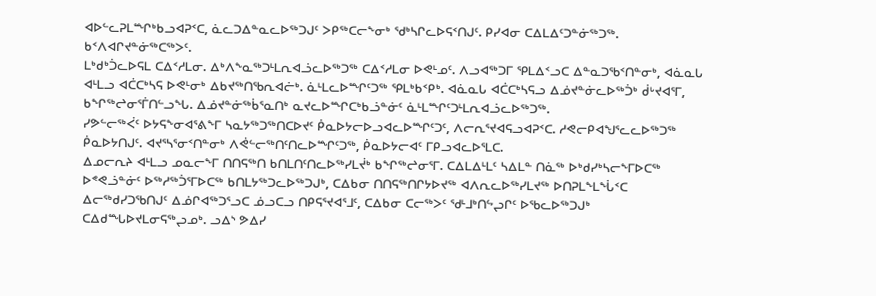ᐊᐅᓪᓚᕈᒪᙱᒃᑲᓗᐊᕈᑉᑕ, ᓈᓚᑐᐃᓐᓇᓚᐅᖅᑐᒍᑦ ᐳᑭᖅᑕᓕᖕᓂᒃ ᖁᒃᓴᒋᓚᐅᕋᑉᑎᒍᑦ. ᑭᓯᐊᓂ ᑕᐃᒪᐃᑦᑐᓐᓃᖅᑐᖅ. ᑲᑉᐱᐊᒋᔪᓐᓃᖅᑕᖅᐳᑦ.
ᒪᒃᑯᒃᑑᓚᐅᕋᒪ ᑕᐃᑉᓱᒪᓂ. ᐃᒃᐱᖕᓇᖅᑐᒻᒪᕆᐊᓘᓚᐅᖅᑐᖅ ᑕᐃᑉᓱᒪᓂ ᐅᕙᒻᓄᑦ. ᐱᓗᐊᖅᑐᒥ ᕿᒪᐃᑉᓗᑕ ᐃᓐᓇᑐᖃᑉᑎᓐᓂᒃ, ᐊᓈᓇᒐ ᐊᒻᒪᓗ ᐊᑖᑕᒃᓴᕋ ᐅᕙᒻᓂᒃ ᐃᑲᔪᖅᑎᖃᕆᐊᓖᒃ. ᓈᒻᒪᓚᐅᙱᑦᑐᖅ ᕿᒪᒃᑲᑉᑭᒃ. ᐊᓈᓇᒐ ᐊᑖᑕᒃᓴᕋᓗ ᐃᓅᔪᓐᓃᓚᐅᖅᑑᒃ ᑰᒡᔪᐊᕐᒥ, ᑲᖏᖅᖠᓂᕐᒦᑎᓪᓗᖓ. ᐃᓅᔪᓐᓃᖅᑳᕐᓇᑎᒃ ᓇᔪᓚᐅᙱᑕᒃᑲᓘᓐᓃᑦ ᓈᒻᒪᙱᑦᑐᒻᒪᕆᐊᓘᓚᐅᖅᑐᖅ.
ᓯᕗᓪᓕᖅᐹᑦ ᐅᔭᕋᖕᓂᐊᕐᕕᖕᒥ ᓴᓇᔭᖅᑐᖅᑎᑕᐅᔪᑦ ᑮᓇᐅᔭᓕᐅᓗᐊᓚᐅᙱᑦᑐᑦ, ᐱᓕᕆᕐᔪᐊᕋᓗᐊᕈᑉᑕ. ᓱᕙᓕᑭᐊᖑᕐᓚᓚᐅᖅᑐᖅ ᑮᓇᐅᔭᑎᒍᑦ. ᐊᔪᕐᓴᕐᓂᑉᑎᓐᓂᒃ ᐱᕚᓪᓕᖅᑎᑦᑎᓚᐅᙱᑦᑐᖅ, ᑮᓇᐅᔭᓕᐊᑦ ᒥᑭᓗᐊᓚᐅᕐᒪᑕ.
ᐃᓄᓕᕆᔨ ᐊᒻᒪᓗ ᓄᓇᓕᖕᒥ ᑎᑎᕋᖅᑎ ᑲᑎᒪᑎᑦᑎᓚᐅᖅᓯᒪᔫᒃ ᑲᖏᖅᖠᓂᕐᒥ. ᑕᐃᒪᐃᒻᒪᑦ ᓴᐃᒪᓐ ᑎᓈᖅ ᐅᒃᑯᓯᒃᓴᓕᖕᒥᐅᑕᖅ ᐅᕝᕙᓘᓐᓃᑦ ᐅᖅᓱᖅᑑᕐᒥᐅᑕᖅ ᑲᑎᒪᔭᖅᑐᓚᐅᖅᑐᒍᒃ, ᑕᐃᑲᓂ ᑎᑎᕋᖅᑎᒋᔭᐅᔪᖅ ᐊᐱᕆᓚᐅᖅᓯᒪᔪᖅ ᐅᑎᕈᒪᖕᒪᖔᑉᑕ ᐃᓕᖅᑯᓯᑐᖃᑎᒍᑦ ᐃᓅᒋᐊᖅᑐᕐᓗᑕ ᓅᓗᑕᓗ ᑎᑭᕋᕐᔪᐊᕐᒧᑦ, ᑕᐃᑲᓂ ᑕᓕᖅᐳᑦ ᖁᒻᒧᒃᑎᖦᖢᒋᑦ ᐅᖃᓚᐅᖅᑐᒍᒃ ᑕᐃᑯᙵᐅᔪᒪᓂᕋᖅᖢᓄᒃ. ᓗᐃᔅ ᕗᐃᓯ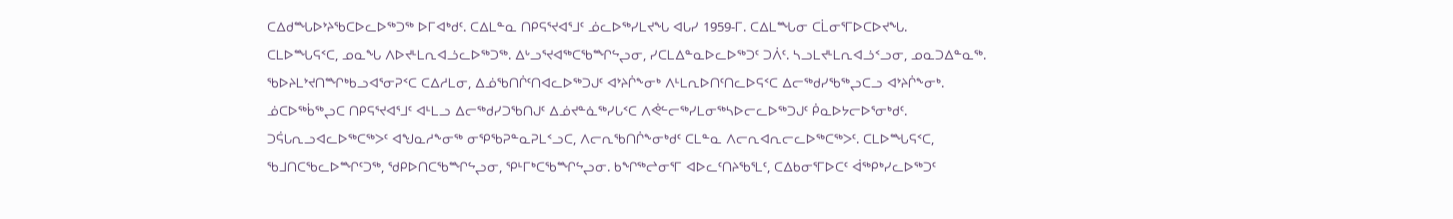ᑕᐃᑯᙵᐅᔾᔨᖃᑕᐅᓚᐅᖅᑐᖅ ᐅᒥᐊᒃᑯᑦ. ᑕᐃᒪᓐᓇ ᑎᑭᕋᕐᔪᐊᕐᒧᑦ ᓅᓚᐅᖅᓯᒪᔪᖓ ᐊᒐᓯ 1959-ᒥ. ᑕᐃᒪᙵᓂ ᑕᒫᓂᕐᒥᐅᑕᐅᔪᖓ.
ᑕᒪᐅᙵᕋᑉᑕ, ᓄᓇᖓ ᐱᐅᔪᒻᒪᕆᐊᓘᓚᐅᖅᑐᖅ. ᐃᒡᓗᕐᔪᐊᖅᑕᖃᙱᖦᖢᓂ, ᓯᑕᒪᐃᓐᓇᐅᓚᐅᖅᑐᑦ ᑐᐲᑦ. ᓴᓗᒪᔪᒻᒪᕆᐊᓘᑉᓗᓂ, ᓄᓇᑐᐃᓐᓇᖅ. ᖃᐅᔨᒪᔾᔪᑎᙱᒃᑲᓗᐊᕐᓂᕈᑉᑕ ᑕᐃᓱᒪᓂ, ᐃᓅᖃᑎᒌᑦᑎᐊᓚᐅᖅᑐᒍᑦ ᐊᔾᔨᒌᖕᓂᒃ ᐱᒻᒪᕆᐅᑎᑦᑎᓚᐅᕋᑉᑕ ᐃᓕᖅᑯᓯᖃᖅᖢᑕᓗ ᐊᔾᔨᒌᖕᓂᒃ.
ᓅᑕᐅᖅᑳᖅᖢᑕ ᑎᑭᕋᕐᔪᐊᕐᒧᑦ ᐊᒻᒪᓗ ᐃᓕᖅᑯᓯᑐᖃᑎᒍᑦ ᐃᓅᔪᓐᓈᖅᓯᒐᑉᑕ ᐱᕚᓪᓕᖅᓯᒪᓂᖅᓴᐅᓕᓚᐅᖅᑐᒍᑦ ᑮᓇᐅᔭᓕᐅᕐᓂᒃᑯᑦ.
ᑐᕌᒐᕆᓗᐊᓚᐅᖅᑕᖅᐳᑦ ᐊᖑᓇᓱᖕᓂᖅ ᓂᕿᖃᕈᓐᓇᕈᒪᑉᓗᑕ, ᐱᓕᕆᖃᑎᒌᖕᓂᒃᑯᑦ ᑕᒪᓐᓇ ᐱᓕᕆᐊᕆᓕᓚᐅᖅᑕᖅᐳᑦ. ᑕᒪᐅᙵᕋᑉᑕ, ᖃᒧᑎᑕᖃᓚᐅᙱᑦᑐᖅ, ᖁᑭᐅᑎᑕᖃᙱᖦᖢᓂ, ᕿᒻᒥᒃᑕᖃᙱᖦᖢᓂ. ᑲᖏᖅᖠᓂᕐᒥ ᐊᐅᓚᑦᑎᔨᖃᕐᒪᑦ, ᑕᐃᑲᓂᕐᒥᐅᑕᑦ ᐋᖅᑭᒃᓯᓚᐅᖅᑐᑦ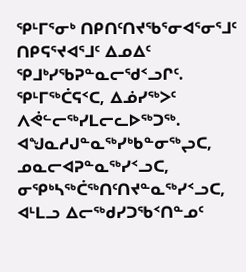ᕿᒻᒥᕐᓂᒃ ᑎᑭᑎᑦᑎᔪᖃᕐᓂᐊᕐᓂᕐᒧᑦ ᑎᑭᕋᕐᔪᐊᕐᒧᑦ ᐃᓄᐃᑦ ᕿᒧᒃᓯᖃᕈᓐᓇᓕᖁᑉᓗᒋᑦ. ᕿᒻᒥᖅᑖᕋᑉᑕ, ᐃᓅᓯᖅᐳᑦ ᐱᕚᓪᓕᖅᓯᒪᓕᓚᐅᖅᑐᖅ. ᐊᖑᓇᓱᒍᓐᓇᖅᓯᒃᑲᓐᓂᖅᖢᑕ, ᓄᓇᓕᐊᕈᓐᓇᖅᓯᑉᓗᑕ, ᓂᕿᒃᓴᖅᑖᖅᑎᑦᑎᔪᓐᓇᖅᓯᑉᓗᑕ, ᐊᒻᒪᓗ ᐃᓕᖅᑯᓯᑐᖃᑉᑎᓐᓄᑦ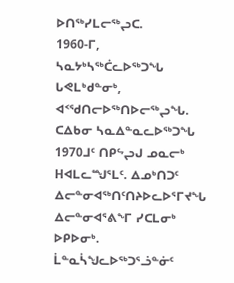ᐅᑎᖅᓯᒪᓕᖅᖢᑕ.
1960-ᒥ, ᓴᓇᔭᒃᓴᖅᑖᓚᐅᖅᑐᖓ ᒐᕙᒪᒃᑯᓐᓂᒃ, ᐊᑉᖁᑎᓕᐅᖅᑎᐅᓕᖅᖢᖓ. ᑕᐃᑲᓂ ᓴᓇᐃᓐᓇᓚᐅᖅᑐᖓ 1970ᒧᑦ ᑎᑭᖦᖢᒍ ᓄᓇᓕᒃ Hᐊᒪᓚᙳᕐᒪᑦ. ᐃᓄᒃᑎᑐᑦ ᐃᓕᓐᓂᐊᖅᑎᑦᑎᔨᐅᓚᐅᕐᒥᔪᖓ ᐃᓕᓐᓂᐊᕐᕕᖕᒥ ᓯᑕᒪᓂᒃ ᐅᑭᐅᓂᒃ. ᒫᓐᓇᓵᖑᓚᐅᖅᑐᕐᓘᓐᓃᑦ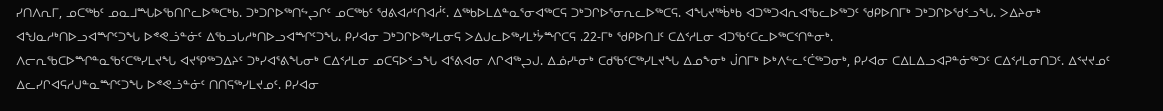ᓯᑎᐱᕆᒥ, ᓄᑕᖅᑲᑦ ᓄᓇᒧᙵᐅᖃᑎᒋᓚᐅᖅᑕᒃᑲ. ᑐᒃᑐᒋᐅᖅᑎᖦᖢᒋᑦ ᓄᑕᖅᑲᑦ ᖁᕕᐊᓱᑦᑎᐊᓲᑦ. ᐃᖅᑲᐅᒪᐃᓐᓇᕐᓂᐊᖅᑕᕋ ᑐᒃᑐᒋᐅᕐᓂᕆᓚᐅᖅᑕᕋ. ᐊᖓᔪᖅᑳᒃᑲ ᐊᑐᖅᑐᐊᕆᐊᖃᓚᐅᖅᑐᑦ ᖁᑭᐅᑎᒥᒃ ᑐᒃᑐᒋᐅᖁᑉᓗᖓ. ᐳᐃᔨᓂᒃ ᐊᖑᓇᓱᒃᑎᐅᓗᐊᙱᑦᑐᖓ ᐅᕝᕙᓘᓐᓃᑦ ᐃᖃᓗᒐᓱᒃᑎᐅᓗᐊᙱᑦᑐᖓ. ᑭᓯᐊᓂ ᑐᒃᑐᒋᐅᖅᓯᒪᓂᕋ ᐳᐃᒍᓚᐅᖅᓯᒪᔾᔮᙱᑕᕋ .22-ᒥᒃ ᖁᑭᐅᑎᒧᑦ ᑕᐃᑉᓱᒪᓂ ᐊᑐᖃᑦᑕᓚᐅᖅᑕᑉᑎᓐᓂᒃ.
ᐱᓕᕆᖃᑕᐅᙱᓐᓇᖃᑦᑕᖅᓯᒪᔪᖓ ᐊᔪᕿᖅᑐᐃᔨᑦ ᑐᒃᓯᐊᕐᕕᖓᓂᒃ ᑕᐃᑉᓱᒪᓂ ᓄᑕᕋᐅᑉᓗᖓ ᐊᕐᕕᐊᓂ ᐱᒋᐊᖅᖢᒍ. ᐃᓅᓯᒻᓂᒃ ᑕᑯᖃᑦᑕᖅᓯᒪᔪᖓ ᐃᓄᖕᓂᒃ ᒎᑎᒥᒃ ᐅᒃᐱᓪᓚᑦᑖᖅᑐᓂᒃ, ᑭᓯᐊᓂ ᑕᐃᒪᐃᓗᐊᕈᓐᓃᖅᑐᑦ ᑕᐃᑉᓱᒪᓂᑎᑐᑦ. ᐃᑉᔪᔪᓄᑦ ᐃᓚᓯᒋᐊᕋᓱᒍᓐᓇᙱᑦᑐᖓ ᐅᕝᕙᓘᓐᓃᑦ ᑎᑎᕋᖅᓯᒪᔪᓄᑦ. ᑭᓯᐊᓂ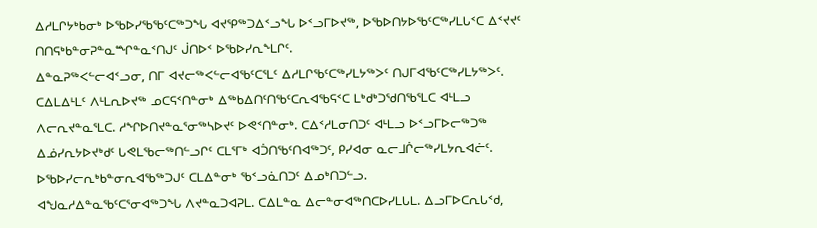ᐃᓱᒪᒋᔭᒃᑲᓂᒃ ᐅᖃᐅᓯᖃᖃᑦᑕᖅᑐᖓ ᐊᔪᕿᖅᑐᐃᑉᓗᖓ ᐅᑉᓗᒥᐅᔪᖅ, ᐅᖃᐅᑎᔭᐅᖃᑦᑕᖅᓯᒪᒐᑉᑕ ᐃᑉᔪᔪᑦ ᑎᑎᕋᒃᑲᓐᓂᕈᓐᓇᙱᓐᓇᑉᑎᒍᑦ ᒎᑎᐅᑉ ᐅᖃᐅᓯᕆᖕᒪᒋᑦ.
ᐃᓐᓇᕈᖅᐸᓪᓕᐊᑉᓗᓂ, ᑎᒥ ᐊᔪᓕᖅᐸᓪᓕᐊᖃᑦᑕᕐᒪᑦ ᐃᓱᒪᒋᖃᑦᑕᖅᓯᒪᔭᖅᐳᑦ ᑎᒍᒥᐊᖃᑦᑕᖅᓯᒪᔭᖅᐳᑦ. ᑕᐃᒪᐃᒻᒪᑦ ᐱᒻᒪᕆᐅᔪᖅ ᓄᑕᕋᑉᑎᓐᓂᒃ ᐃᖅᑲᐃᑎᑦᑎᖃᑦᑕᕆᐊᖃᕋᑉᑕ ᒪᒃᑯᒃᑐᖁᑎᖃᕐᒪᑕ ᐊᒻᒪᓗ ᐱᓕᕆᔪᓐᓇᕐᒪᑕ. ᓱᖏᐅᑎᔪᓐᓇᕐᓂᖅᓴᐅᔪᑦ ᐅᕙᑉᑎᓐᓂᒃ. ᑕᐃᑉᓱᒪᓂᑎᑐᑦ ᐊᒻᒪᓗ ᐅᑉᓗᒥᐅᓕᖅᑐᖅ ᐃᓅᓯᕆᔭᐅᔪᒃᑯᑦ ᒐᕙᒪᖃᓕᖅᑎᓪᓗᒋᑦ ᑕᒪᕐᒥᒃ ᐊᑑᑎᖃᑦᑎᐊᖅᑐᑦ, ᑭᓯᐊᓂ ᓇᓕᒧᒌᓕᖅᓯᒪᔭᕆᐊᓖᑦ. ᐅᖃᐅᓯᓕᕆᒃᑲᓐᓂᕆᐊᖃᖅᑐᒍᑦ ᑕᒪᐃᓐᓂᒃ ᖃᑉᓗᓈᑎᑐᑦ ᐃᓄᒃᑎᑐᓪᓗ.
ᐊᖑᓇᓱᐃᓐᓇᖃᑦᑕᕐᓂᐊᖅᑐᖓ ᐱᔪᓐᓇᑐᐊᕈᒪ. ᑕᐃᒪᓐᓇ ᐃᓕᓐᓂᐊᖅᑎᑕᐅᓯᒪᒐᒪ. ᐃᓗᒥᐅᑕᕆᒐᑉᑯ,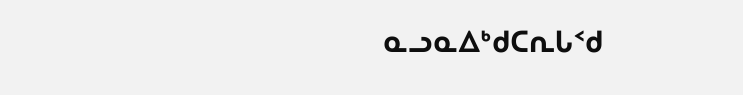ᓇᓗᓇᐃᒃᑯᑕᕆᒐᑉᑯ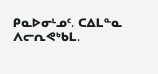ᑭᓇᐅᓂᒻᓄᑦ. ᑕᐃᒪᓐᓇ ᐱᓕᕆᕙᒃᑲᒪ.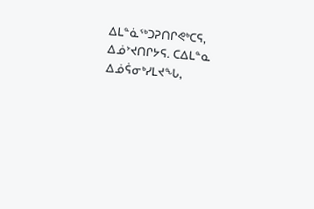ᐃᒪᓐᓈᖅᑐᕈᑎᒋᕙᒃᑕᕋ, ᐃᓅᔾᔪᑎᒋᔭᕋ. ᑕᐃᒪᓐᓇ ᐃᓅᕌᓂᒃᓯᒪᔪᖓ,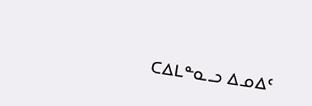ᑕᐃᒪᓐᓇᓗ ᐃᓄᐃᑦ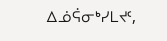ᐃᓅᕌᓂᒃᓯᒪᔪᑦ,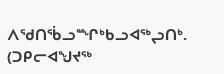ᐱᖁᑎᖄᓗᙱᒃᑲᓗᐊᖅᖢᑎᒃ. (ᑐᑭᓕᐊᖑᔪᖅ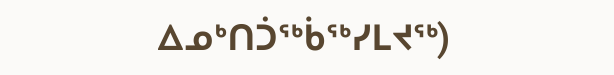ᐃᓄᒃᑎᑑᖅᑳᖅᓯᒪᔪᖅ)